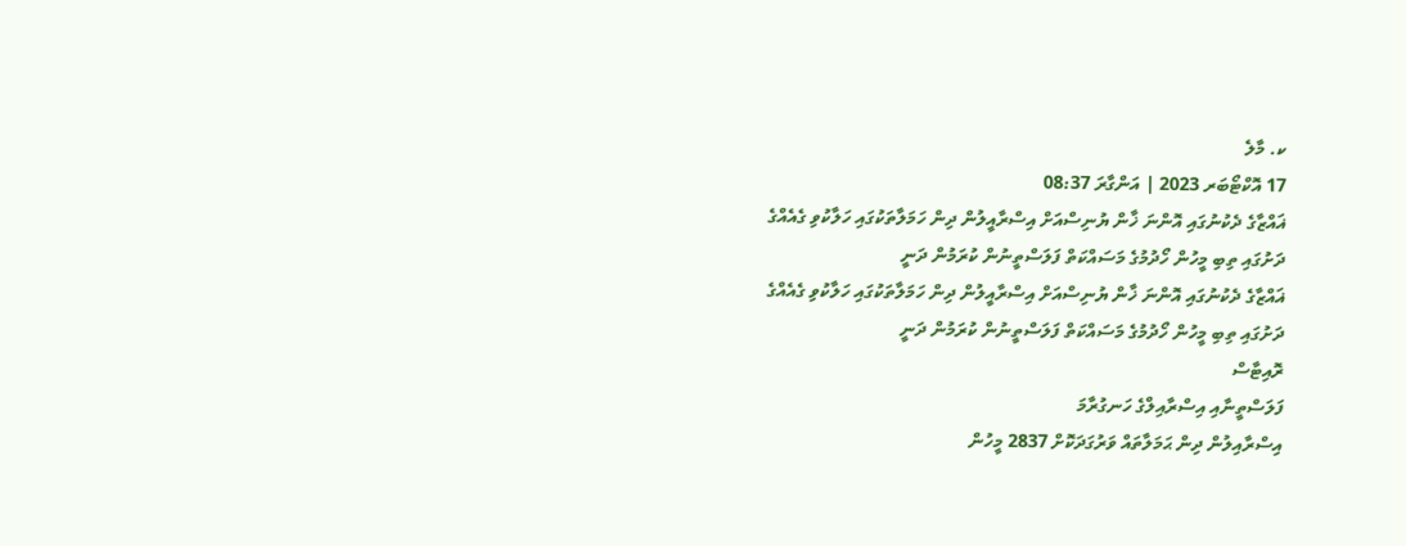ކ. މާލެ
17 އޮކްޓޯބަރ 2023 | އަންގާރަ 08:37
ޣައްޒާގެ ދެކުނުގައި އޮންނަ ޚާން ޔުނިސްއަށް އިސްރާއީލުން ދިން ހަމަލާތަކުގައި ހަލާކުވި ގެއެއްގެ ދަށުގައި ތިބި މީހުން ހޯދުމުގެ މަސައްކަތް ފަލަސްތީނުން ކުރަމުން ދަނީ
ޣައްޒާގެ ދެކުނުގައި އޮންނަ ޚާން ޔުނިސްއަށް އިސްރާއީލުން ދިން ހަމަލާތަކުގައި ހަލާކުވި ގެއެއްގެ ދަށުގައި ތިބި މީހުން ހޯދުމުގެ މަސައްކަތް ފަލަސްތީނުން ކުރަމުން ދަނީ
ރޮއިޓާސް
ފަލަސްތީނާއި އިސްރާއިލްގެ ހަނގުރާމަ
އިސްރާއިލުން ދިން ޙަމަލާތައް ވަރުގަދަކޮށް 2837 މީހުން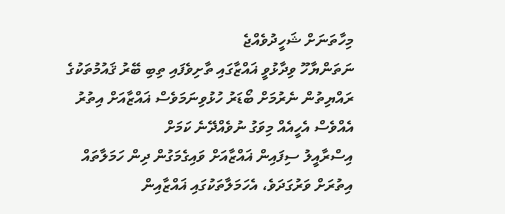މިހާތަނަށް ޝަހީދުވެއްޖެ
ނަތަންޔާހޫ ވިދާޅުވީ ޣައްޒާގައި ތާށިވެފައި ތިބި ބޭރު ޤައުމުތަކުގެ ރައްޔިތުން ނެރުމަށް ބޯޑަރު ހުޅުވިނަމަވެސް ޣައްޒާއަށް އިތުރު އެއްވެސް އެހީއެއް މިވަގު ނުވެއްދޭނެ ކަމަށް
އިސްރާއީލު ސިފައިން ޣައްޒާއަށް ވައިގެމަގުން ދިން ހަމަލާތައް އިތުރަށް ވަރުގަދަވެ، އެހަމަލާތަކުގައި ޣައްޒާއިން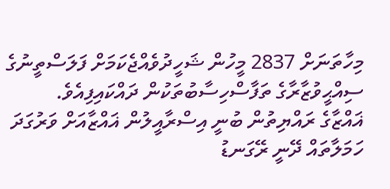މިހާތަނަށް 2837 މީހުން ޝަހީދުވެއްޖެކަމަށް ފަލަސްތީނުގެ ސިއްޙީވުޒާރާގެ ތަފާސްހިސާބުތަކުން ދައްކައިފިއެވެ.
ޣައްޒާގެ ރައްޔިތުން ބުނީ އިސްރާއީލުން ޣައްޒާއަށް ވަރުގަދަ ހަމަލާތައް ދޭނީ ރޭގަނޑު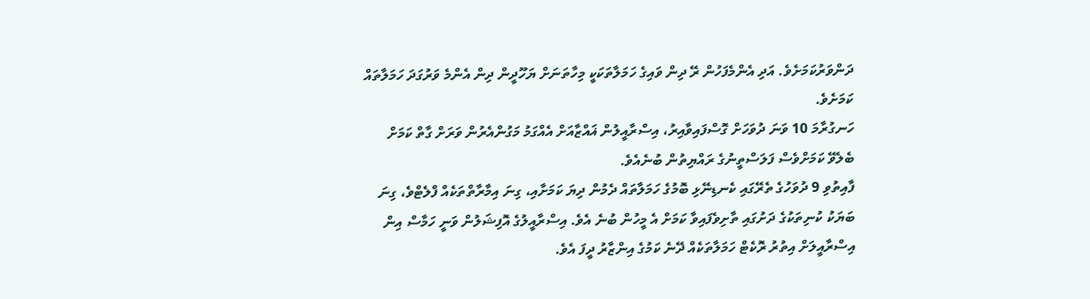ދަންވަރުކަމަށެވެ. އަދި އެންމެފަހުން ރޭ ދިން ވައިގެ ހަމަލާތަކަކީ މިހާތަނަށް ޔަހޫދީން ދިން އެންމެ ވަރުގަދަ ހަމަލާތައް ކަމަށެވެ.
ހަނގުރާމަ 10 ވަނަ ދުވަހަށް ގޮސްފައިވާއިރު، އިސްރާއީލުން ޣައްޒާއަށް އެއްގަމު މަގުންއެރުން ވަރަށް ގާތް ކަމަށް ބެލެވޭ ކަމަށްވެސް ފަލަސްތީނުގެ ރައްޔިތުން ބުނެއެވެ.
ފާއިތުވި 9 ދުވަހުގެ ތެރޭގައި ކެނޑިނޭޅި ބޮމުގެ ހަމަލާތައް ދެމުން ދިޔަ ކަމަށާއި، ގިނަ އިމާރާތްތަކެއް ފްލެޓްވެ، ގިނަ ބަޔަކު ކުނިތަކުގެ ދަށުގައި ތާށިވެފައިވާ ކަމަށް އެ މީހުން ބުނެ އެވެ. އިސްރާއީލުގެ އޮފިޝަލުން ވަނީ ހަމާސް އިން އިސްރާއީލަށް އިތުރު ރޮކެޓް ހަމަލާތަކެއް ދޭނެ ކަމުގެ އިންޒާރު ދީފަ އެވެ.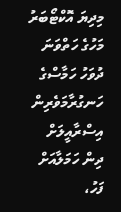މިދިޔަ އޮކްޓޯބަރު މަހުގެ ހަތްވަނަ ދުވަހު ހަމާސްގެ ހަނގުރާމަވެރިން އިސްރާއީލަށް ދިން ހަމަލާއަށް ފަހު،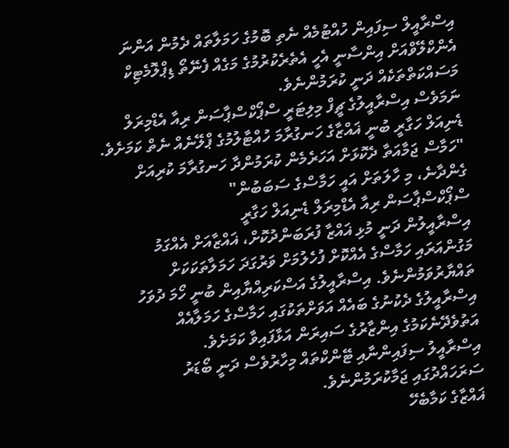އިސްރާއީލް ސިފައިން ހުއްޓުމެއް ނެތި ބޮމުގެ ހަމަލާތައް ދެމުން އަންނަ އެންކްލޭވްއަށް އިންސާނީ އެހީ އެތެރެކުރުމުގެ މަގެއް ފެނޭތޯ ޑިޕްލޮމެޓިކް މަސައްކަތްތަކެއް ދަނީ ކުރަމުންނެވެ.
ނަމަވެސް އިސްރާއީލުގެ ޗީފް މިލިޓަރީ ސްޕޯކްސްޕާސަން ރިއާ އެޑްމިރަލް ޑެނިއަލް ހަގާރީ ބުނީ ޣައްޒާގެ ހަނގުރާމަ ހުއްޓާލުމުގެ ޕްލޭނެއް ނެތް ކަމަށެވެ.
"ހަމާސް ޖަމާއަތާ ދެކޮޅަށް އަހަރެމެން ކުރަމުންދާ ހަނގުރާމަ ކުރިއަށް ގެންދާނެ، މި ހާލަތަށް އައީ ހަމާސްގެ ސަބަބުން"
ސްޕޯކްސްޕާސަން ރިއާ އެޑްމިރަލް ޑެނިއަލް ހަގާރީ
އިސްރާއީލުން ދަނީ މުޅި ޣައްޒާ ފުރަބަންދުކޮށް، ޣައްޒާއަށް އެއްގަމު މަގުންއަރައި ހަމާސްގެ އެއްކޮށް ފުހެލުމަށް ވަރުގަދަ ހަމަލާތަކަކަށް ތައްޔާރުވަމުންނެވެ. އިސްރާއީލުގެ އަސްކަރިއްޔާއިން ބުނީ ހޯމަ ދުވަހު އިސްރާއީލުގެ ދެކުނުގެ ބައެއް އަވަށްތަކުގައި ހަމާސްގެ ހަމަލާއެއް އަތުވެދޭނެކަމުގެ އިންޒާރުގެ ސައިރަން އަޅާފައިވާ ކަމަށެވެ.
އިސްރާއީލު ސިފައިންނާއި ޓޭންކްތައް މިހާރުވެސް ދަނީ ބޯޑަރު ސަރަހައްދުގައި ޖަމާކުރަމުންނެވެ.
ޣައްޒާގެ ކަމާބެހޭ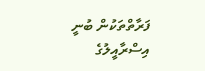ފަރާތްތަކުން ބުނީ އިސްރާއީލުގެ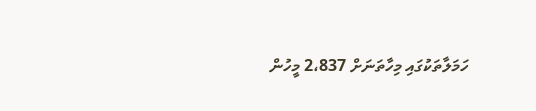ހަމަލާތަކުގައި މިހާތަނަށް 2،837 މީހުން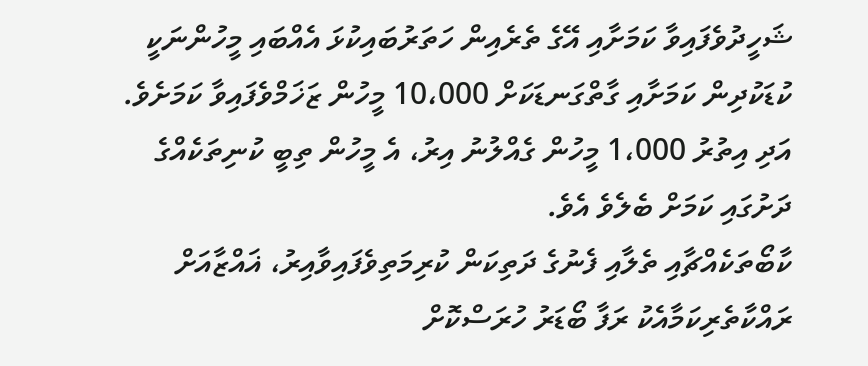ޝަހީދުވެފައިވާ ކަމަށާއި އޭގެ ތެރެއިން ހަތަރުބައިކުޅަ އެއްބައި މީހުންނަކީ ކުޑަކުދިން ކަމަށާއި ގާތްގަނޑަކަށް 10،000 މީހުން ޒަޚަމްވެފައިވާ ކަމަށެވެ. އަދި އިތުރު 1،000 މީހުން ގެއްލުނު އިރު، އެ މީހުން ތިބީ ކުނިތަކެއްގެ ދަށުގައި ކަމަށް ބެލެވެ އެވެ.
ކާބޯތަކެއްޗާއި ތެލާއި ފެނުގެ ދަތިކަން ކުރިމަތިވެފައިވާއިރު، ޣައްޒާއަށް ރައްކާތެރިކަމާއެކު ރަފާ ބޯޑަރު ހުރަސްކޮށް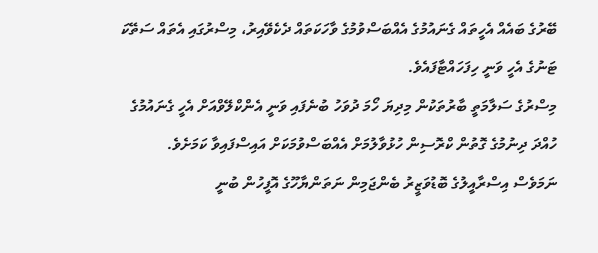ބޭރުގެ ބައެއް އެހީތައް ގެނައުމުގެ އެއްބަސްވުމުގެ ވާހަކަތައް ދެކެވޭއިރު، މިސްރުގައި އެތައް ސަތޭކަ ޓަނުގެ އެހީ ވަނީ ހިފަހައްޓާފައެވެ.
މިސްރުގެ ސަލާމަތީ ބާރުތަކުން މިދިޔަ ހޯމަ ދުވަހު ބުނެފައި ވަނީ އެންކްލޭވްއަށް އެހީ ގެނައުމުގެ ހުއްދަ ދިނުމުގެ ގޮތުން ކްރޮސިން ހުޅުވާލުމަށް އެއްބަސްވުމަކަށް އައިސްފައިވާ ކަމަށެވެ.
ނަމަވެސް އިސްރާއީލުގެ ބޮޑުވަޒީރު ބެންޖަމިން ނަތަންޔާހޫގެ އޮފީހުން ބުނީ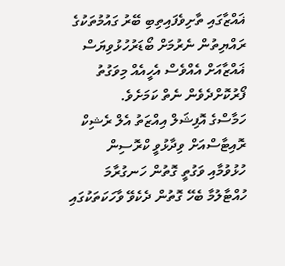ޣައްޒާގައި ތާށިވެފައިތިބި ބޭރު ގައުމުތަކުގެ ރައްޔިތުން ނެރުމަށް ބޯޑަރުހުޅުވިޔަސް ޣައްޒާއަށް އެއްވެސް އެހީއެއް މިވަގުތު ފޯރުކޮށްދެވެން ނެތް ކަމަށެވެ.
ހަމާސްގެ އޮފިޝަލް އިއްޒަތު އެލް ރެޝިކް ރޮއިޓާސްއަށް ވިދާޅުވީ ކްރޮސިން ހުޅުވުމާއި ވަގުތީ ގޮތުން ހަނގުރާމަ ހުއްޓާލުމާ ބެހޭ ގޮތުން ދެކެވޭ ވާހަކަތަކުގައި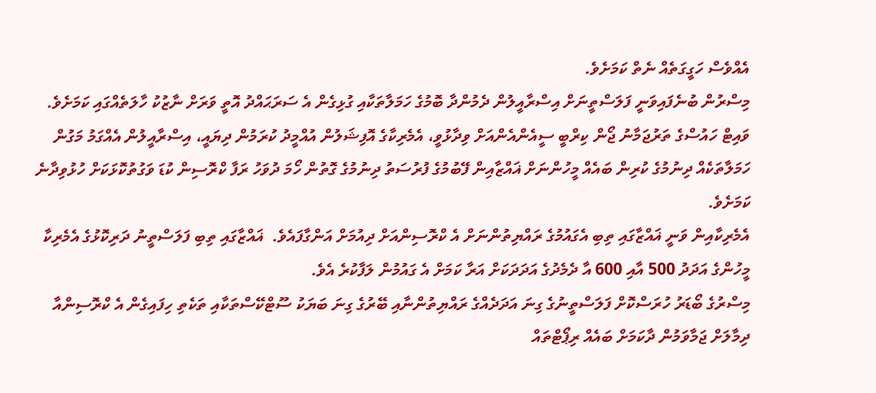އެއްވެސް ހަގީގަތެއް ނެތް ކަމަށެވެ.
މިސްރުން ބުނެފައިވަނީ ފަލަސްތީނަށް އިސްރާއީލުން ދެމުންދާ ބޮމުގެ ހަމަލާތަކާއި ގުޅިގެން އެ ސަރަޙައްދު އޮތީ ވަރަށް ނާޒުކު ހާލަތެއްގައި ކަމަށެވެ.
ވައިޓް ހައުސްގެ ތަރުޖަމާނު ޖޯން ކިރްބީ ސީއެންއެންއަށް ވިދާޅުވީ، އެމެރިކާގެ އޮފިޝަލުން އުއްމީދު ކުރަމުން ދިޔައީ، އިސްރާއީލުން އެއްގަމު މަގުން ހަމަލާތަކެއް ދިނުމުގެ ކުރިން ބައެއް މީހުންނަށް ޣައްޒާއިން ފޭބުމުގެ ފުރުސަތު ދިނުމުގެ ގޮތުން ހޯމަ ދުވަހު ރަފާ ކްރޮސިން ކުޑަ ވަގުތުކޮޅަކަށް ހުޅުވިދާނެ ކަމަށެވެ.
އެމެރިކާއިން ވަނީ ޣައްޒާގައި ތިބި އެގައުމުގެ ރައްޔިތުންނަށް އެ ކްރޮސިންއަށް ދިއުމަށް އަންގާފައެވެ.  ޣައްޒާގައި ތިބި ފަލަސްތީނު ދަރިކޮޅުގެ އެމެރިކާ މީހުންގެ އަދަދު 500 އާއި 600 އާ ދެމެދުގެ އަދަދަކަށް އަރާ ކަމަށް އެ ގައުމުން ލަފާކުރެ އެވެ.
މިސްރުގެ ބޯޑަރު ހުރަސްކޮށް ފަލަސްތީނުގެ ގިނަ އަދަދެއްގެ ރައްޔިތުންނާއި ބޭރުގެ ގިނަ ބަޔަކު ސޫޓްކޭސްތަކާއި ތަކެތި ހިފައިގެން އެ ކްރޮސިންއާ ދިމާލަށް ޖަމާވަމުން ދާކަމަށް ބައެއް ރިޕޯޓްތައް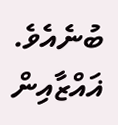ބުނެއެވެ.
ޣައްޒާއިން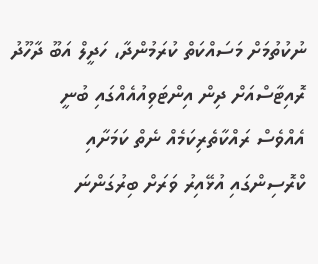ނުކުތުމަށް މަސައްކަތް ކުރަމުންދާ، ހަދީލް އަބޫ ދާހޫދު ރޮއިޓާސްއަށް ދިން އިންޓަވިއުއެއްގައި ބުނީ އެއްވެސް ރައްކާތެރިކަމެއް ނެތް ކަމަށާއި ކްރޮސިންގައި އުޅޭއިރު ވަރަށް ބިރުގަންނަ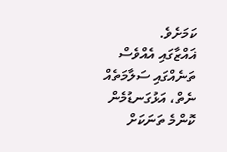ކަމަށެވެ.
ޣައްޒާގައި އެއްވެސް ތަނެއްގައި ސަލާމަތެއް ނެތް، އަޅުގަނޑުމެން ކޮންމެ ތަނަކަށް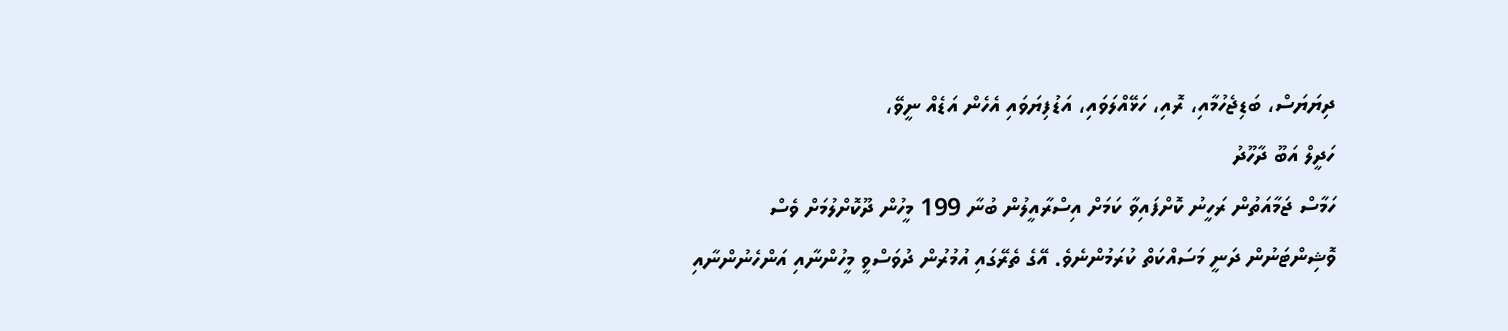ދިޔަޔަސް، ބަޑިޖެހުމާއި، ރޮއި، ހަޅޭއްލަވައި، އަޑުފިޔަވައި އެހެން އަޑެއް ނީވޭ،
ހަދީލް އަބޫ ދާހޫދު
ހަމާސް ޖަމާއަތުން ރަހީނު ކޮށްފައިވާ ކަމަށް އިސްރާއީލުން ބުނާ 199 މީހުން ދޫކޮށްލުމަށް ވެސް ވޮޝިންޓަނުން ދަނީ މަސައްކަތް ކުރަމުންނެވެ. އޭގެ ތެރޭގައި އުމުރުން ދުވަސްވީ މީހުންނާއި އަންހެނުންނާއި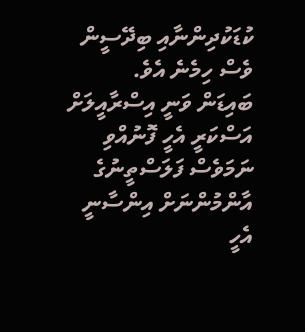ކުޑަކުދިންނާއި ބިދޭސީން ވެސް ހިމެނެ އެވެ.
ބައިޑަން ވަނީ އިސްރާއީލަށް އަސްކަރީ އެހީ ފޮނުއްވި ނަމަވެސް ފަލަސްތީނުގެ އާންމުންނަށް އިންސާނީ އެހީ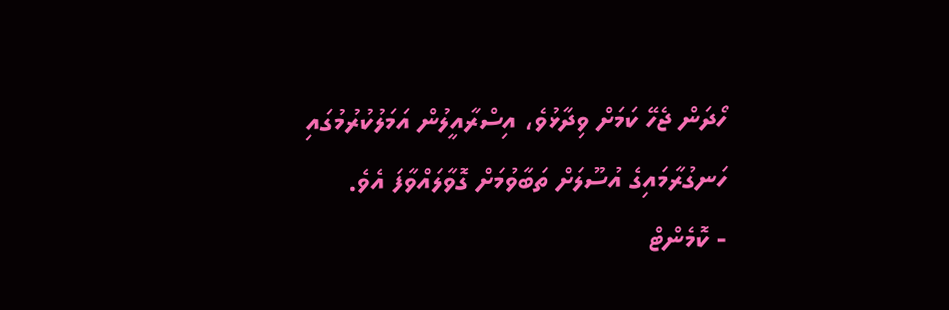ހޯދަން ޖެހޭ ކަމަށް ވިދާޅުވެ، އިސްރާއީލުން އަމަލުކުރުމުގައި ހަނގުރާމައިގެ އުސޫލަށް ތަބާވުމަށް ގޮވާލައްވާފަ އެވެ.
- ކޮމެންޓް